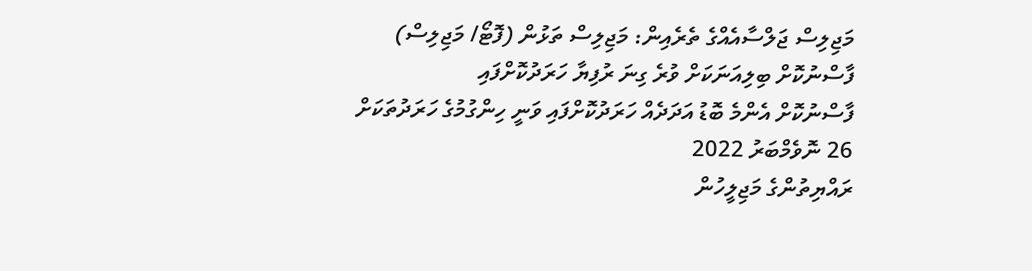މަޖިލިސް ޖަލްސާއެއްގެ ތެރެއިން: މަޖިލިސް ތަޅުން (ފޮޓޯ/ މަޖިލިސް)
ފާސްނުކޮށް ބިލިއަނަކަށް ވުރެ ގިނަ ރުފިޔާ ހަރަދުކޮށްފައި
ފާސްނުކޮށް އެންމެ ބޮޑު އަދަދެއް ހަރަދުކޮށްފައި ވަނީ ހިންގުމުގެ ހަރަދުތަކަށް
26 ނޮވެމްބަރު 2022
ރައްޔިތުންގެ މަޖިލީހުން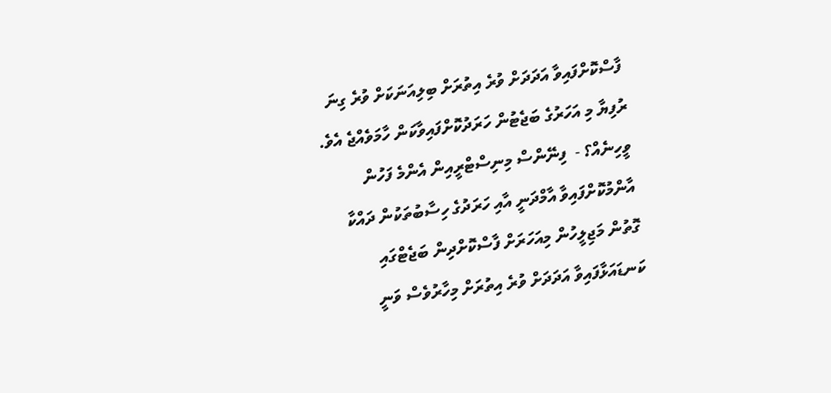ފާސްކޮށްފައިވާ އަދަދަށް ވުރެ އިތުރަށް ބިލިއަނަކަށް ވުރެ ގިނަ ރުފިޔާ މި އަހަރުގެ ބަޖެޓުން ހަރަދުކޮށްފައިވާކަން ހާމަވެއްޖެ އެވެ.
ވީހިނެއް؟ -  ފިނޭންސް މިނިސްޓްރީއިން އެންމެ ފަހުން އާންމުކޮށްފައިވާ އާމްދަނީ އާއި ހަރަދުގެ ހިސާބުތަކުން ދައްކާ ގޮތުން މަޖިލީހުން މިއަހަރަށް ފާސްކޮށްދިން ބަޖެޓްގައި ކަނޑައަޅާފައިވާ އަދަދަށް ވުރެ އިތުރަށް މިހާރުވެސް ވަނީ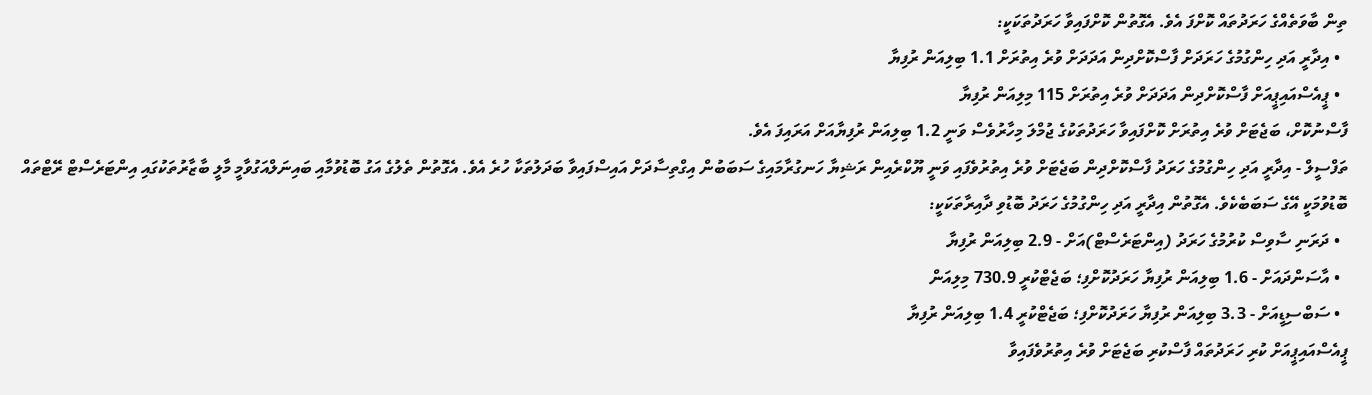ތިން ބާވަތެއްގެ ހަރަދުތައް ކޮށްފަ އެވެ. އެގޮތުން ކޮށްފައިވާ ހަރަދުތަކަކީ:
  • އިދާރީ އަދި ހިންގުމުގެ ހަރަދަށް ފާސްކޮށްދިން އަދަދަށް ވުރެ އިތުރަށް 1.1 ބިލިއަން ރުފިޔާ
  • ޕީއެސްއައިޕީއަށް ފާސްކޮށްދިން އަދަދަށް ވުރެ އިތުރަށް 115 މިލިއަން ރުފިޔާ
ފާސްނުކޮށް، ބަޖެޓަށް ވުރެ އިތުރަށް ކޮށްފައިވާ ހަރަދުތަކުގެ ޖުމްލަ މިހާރުވެސް ވަނީ 1.2 ބިލިއަން ރުފިޔާއަށް އަރައިފަ އެވެ.
ތަފްސީލް - އިދާރީ އަދި ހިންގުމުގެ ހަރަދު ފާސްކޮށްދިން ބަޖެޓަށް ވުރެ އިތުރުވެފައި ވަނީ ޔޫކްރެއިން ރަޝިޔާ ހަނގުރާމައިގެ ސަބަބުން އިގްތިސާދަށް އައިސްފައިވާ ބަދަލުތަކާ ހުރެ އެވެ. އެގޮތުން ތެލުގެ އަގު ބޮޑުވުމާއި ބައިނަލްއަގުވާމީ މާލީ ބާޒާރުތަކުގައި އިންޓަރެސްޓް ރޭޓްތައް ބޮޑުވުމަކީ އޭގެ ސަބަބެކެވެ. އެގޮތުން އިދާރީ އަދި ހިންގުމުގެ ހަރަދު ބޮޑުވި ދާއިރާތަކަކީ:
  • ދަރަނި ސާވިސް ކުރުމުގެ ހަރަދު (އިންޓަރެސްޓް)އަށް - 2.9 ބިލިއަން ރުފިޔާ
  • އާސަންދައަށް - 1.6 ބިލިއަން ރުފިޔާ ހަރަދުކޮށްފި؛ ބަޖެޓްކުރީ 730.9 މިލިއަން
  • ސަބްސިޑީއަށް - 3.3 ބިލިއަން ރުފިޔާ ހަރަދުކޮށްފި؛ ބަޖެޓްކުރީ 1.4 ބިލިއަން ރުފިޔާ
ޕީއެސްއައިޕީއަށް ކުރި ހަރަދުތައް ފާސްކުރި ބަޖެޓަށް ވުރެ އިތުރުވެފައިވާ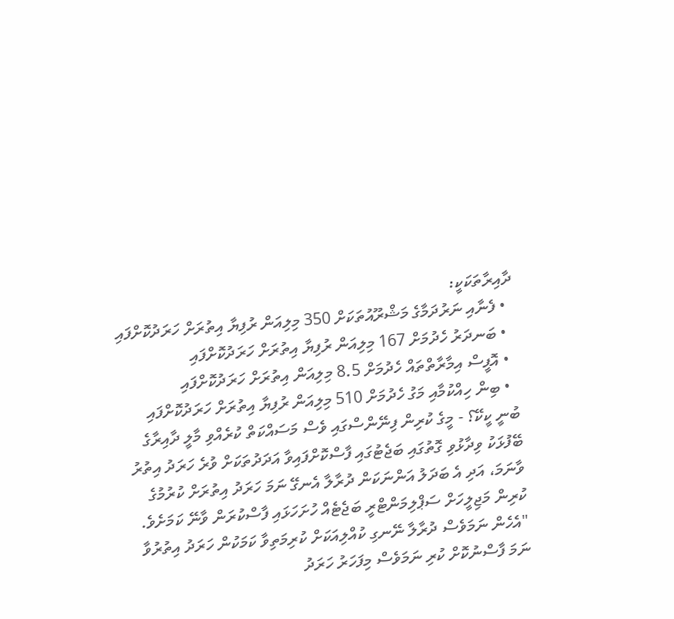ދާއިރާތަކަކީ:
  • ފެނާއި ނަރުދަމާގެ މަޝްރޫއުތަކަށް 350 މިލިއަން ރުފިޔާ އިތުރަށް ހަރަދުކޮށްފައި
  • ބަނދަރު ހެދުމަށް 167 މިލިއަން ރުފިޔާ އިތުރަށް ހަރަދުކޮށްފައި
  • އޮފީސް އިމާރާތްތައް ހެދުމަށް 8.5 މިލިއަން އިތުރަށް ހަރަދުކޮށްފައި
  • ބިން ހިއްކުމާއި މަގު ހެދުމަށް 510 މިލިއަން ރުފިޔާ އިތުރަށް ހަރަދުކޮށްފައި
ބުނީ ކީކޭ؟ - މީގެ ކުރިން ފިނޭންސްގައި ވެސް މަސައްކަތް ކުރެއްވި މާލީ ދާއިރާގެ ބޭފުޅަކު ވިދާޅުވި ގޮތުގައި ބަޖެޓުގައި ފާސްކޮށްފައިވާ އަދަދުތަކަށް ވުރެ ހަރަދު އިތުރު ވާނަމަ، އަދި އެ ބަދަލު އަންނަކަން ދުރާލާ އެނގޭ ނަމަ ހަރަދު އިތުރަށް ކުރުމުގެ ކުރިން މަޖިލީހަށް ސަޕްލިމަންޓްރީ ބަޖެޓެއް ހުށަހަޅައި ފާސްކުރަން ވާނޭ ކަމަށެވެ.
"އެހެން ނަމަވެސް ދުރާލާ ނޭނގި ކުއްލިއަކަށް ކުރިމަތިވާ ކަމަކުން ހަރަދު އިތުރުވާ ނަމަ ފާސްނުކޮށް ކުރި ނަމަވެސް މިފަހަރު ހަރަދު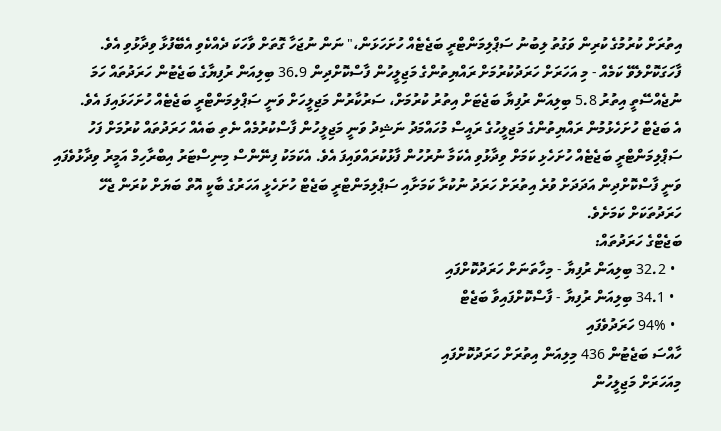އިތުރަށް ކުރުމުގެ ކުރިން ވަގުތު ލިބުނު ސަޕްލިމަންޓްރީ ބަޖެޓެއް ހުށަހަޅަން،" ނަން ނުޖަހާ ގޮތަށް ވާހަކަ ދެއްކެވި އެބޭފުޅާ ވިދާޅުވި އެވެ.
ފާހަގަކޮށްލެވޭ ކަމެއް - މި އަހަރަށް ހަރަދުކުރުމަށް ރައްޔިތުންގެ މަޖިލީހުން ފާސްކޮށްދިން 36.9 ބިލިއަން ރުފިޔާގެ ބަޖެޓުން ހަރަދުތައް ހަމަ ނުޖެއްސޭތީ އިތުރު 5.8 ބިލިއަން ރުފިޔާ ބަޖެޓަށް އިތުރު ކުރުމަށް، ސަރުކާރުން މަޖިލީހަށް ވަނީ ސަޕްލިމަންޓްރީ ބަޖެޓެއް ހުށަހަޅައިފަ އެވެ.
އެ ބަޖެޓް ހުށަހެޅުމުން ރައްޔިތުންގެ މަޖިލީހުގެ ރައީސް މުހައްމަދު ނަޝިދު ވަނީ މަޖިލީހުން ފާސްކުރުމެއް ނެތި ބައެއް ހަރަދުތައް ކުރުމަށް ފަހު ސަޕްލިމަންޓްރީ ބަޖެޓެއް ހުށަހެޅި ކަމަށް ވިދާޅުވި އެކަމާ ނުރުހުން ފާޅުކުރައްވައިފަ އެވެ. އެކަމަކު ފިނޭންސް މިނިސްޓަރު އިބްރާހިމް އަމީރު ވިދާޅުވެފައި ވަނީ ފާސްކޮށްދިން އަދަދަށް ވުރެ އިތުރަށް ހަރަދު ނުކުރާ ކަމަށާއި ސަޕްލިމަންޓްރީ ބަޖެޓް ހުށަހެޅީ އަހަރުގެ ބާކީ އޮތް ބަޔަށް ކުރަން ޖެހޭ ހަރަދުތަކަށް ކަމަށެވެ.
ބަޖެޓްގެ ހަރަދުތައް:
  • 32.2 ބިލިއަން ރުފިޔާ - މިހާތަނަށް ހަރަދުކޮށްފައި
  • 34.1 ބިލިއަން ރުފިޔާ - ފާސްކޮށްފައިވާ ބަޖެޓް
  • 94% ހަރަދުވެފައި
ހާއްސަ ބަޖެޓުން 436 މިލިއަން އިތުރަށް ހަރަދުކޮށްފައި
މިއަހަރަށް މަޖިލީހުން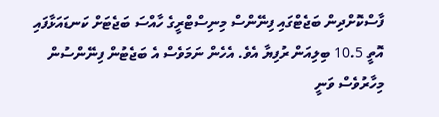ފާސްކޮށްދިން ބަޖެޓްގައި ފިނޭންސް މިނިސްޓްރީގެ ހާއްސަ ބަޖެޓަށް ކަނޑައަޅާފައި އޮތީ 10.5 ބިލިއަން ރުފިޔާ އެވެ. އެހެން ނަމަވެސް އެ ބަޖެޓުން ފިނޭންސުން މިހާރުވެސް ވަނީ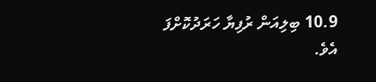10.9 ބިލިއަން ރުފިޔާ ހަރަދުކޮށްފަ އެވެ.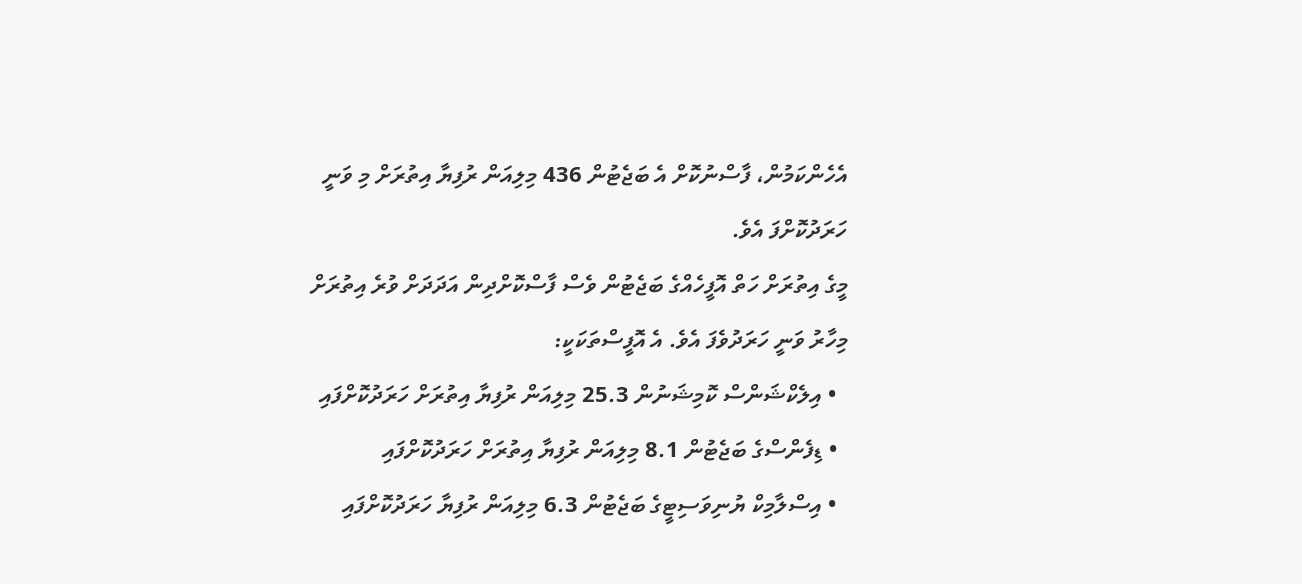އެހެންކަމުން، ފާސްނުކޮށް އެ ބަޖެޓުން 436 މިލިއަން ރުފިޔާ އިތުރަށް މި ވަނީ ހަރަދުކޮށްފަ އެވެ.
މީގެ އިތުރަށް ހަތް އޮފީހެއްގެ ބަޖެޓުން ވެސް ފާސްކޮށްދިން އަދަދަށް ވުރެ އިތުރަށް މިހާރު ވަނީ ހަރަދުވެފަ އެވެ. އެ އޮފީސްތަކަކީ:
  • އިލެކްޝަންސް ކޮމިޝަނުން 25.3 މިލިއަން ރުފިޔާ އިތުރަށް ހަރަދުކޮށްފައި
  • ޑިފެންސްގެ ބަޖެޓުން 8.1 މިލިއަން ރުފިޔާ އިތުރަށް ހަރަދުކޮށްފައި
  • އިސްލާމިކް ޔުނިވަސިޓީގެ ބަޖެޓުން 6.3 މިލިއަން ރުފިޔާ ހަރަދުކޮށްފައި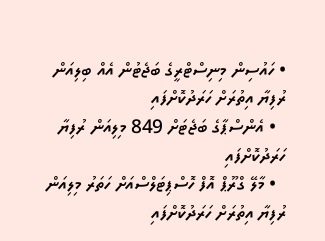• ހައުސިން މިނިސްޓްރީގެ ބަޖެޓުން އެއް ބިލިއަން ރުފިޔާ އިތުރަށް ހަރަދުކޮށްފައި
  • އެންސްޕާގެ ބަޖެޓަށް 849 މިލިއަން ރުފިޔާ ހަރަދުކޮށްފައި
  • މާލޭ ގްރޫޕް އޮފް ހޮސްޕިޓަލްސްއަށް ހަތަރު މިލިއަން ރުފިޔާ އިތުރަށް ހަރަދުކޮށްފައި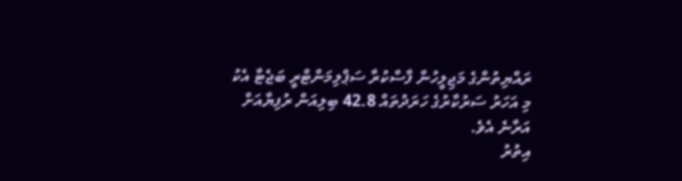ރައްޔިތުންގެ މަޖިލީހުން ފާސްކުރާ ސަޕްލިމަންޓްރީ ބަޖެޓާ އެކު މި އަހަރު ސަރުކާރުގެ ހަރަދުތައް 42.8 ބިލިއަން ރުފިޔާއަށް އަރާނެ އެވެ.
އިތުރު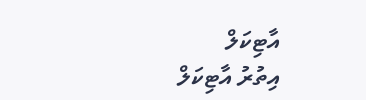އާޓިކަލް
އިތުރު އާޓިކަލް